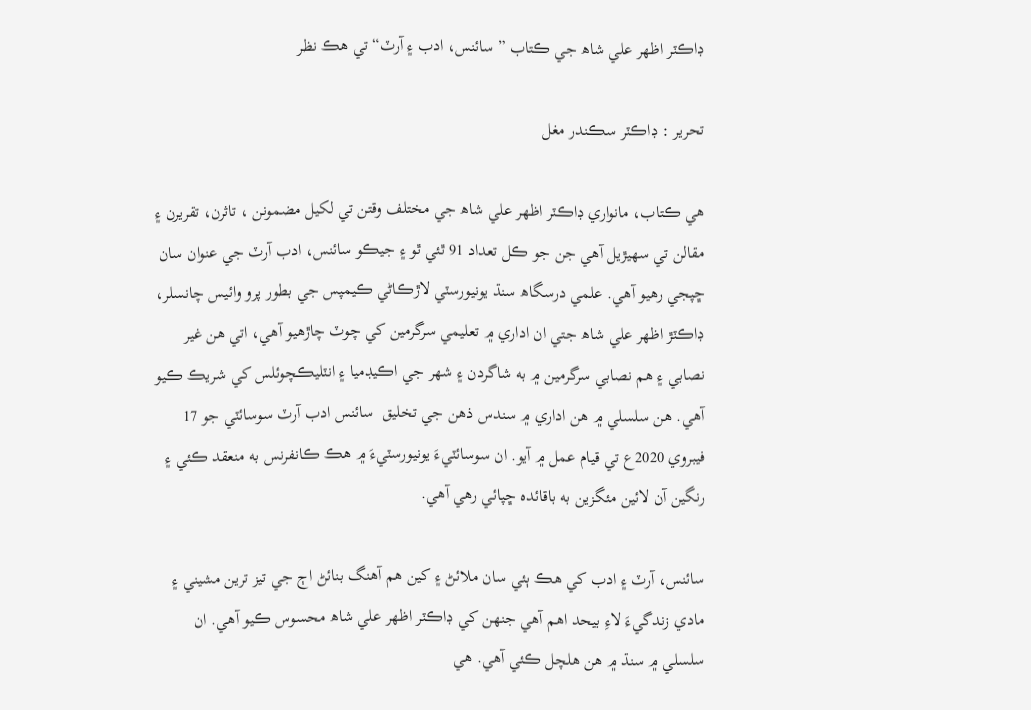ڊاڪٽر اظھر علي شاھ جي ڪتاب ”سائنس، ادب ۽ آرٽ“ تي هڪ نظر

تحرير : ڊاڪٽر سڪندر مغل

هي ڪتاب، مانواري ڊاڪٽر اظهر علي شاھ جي مختلف وقتن تي لکيل مضمونن ، تاثرن، تقريرن ۽ مقالن تي سهيڙيل آهي جن جو ڪل تعداد 91 ٿئي ٿو ۽ جيڪو سائنس، ادب آرٽ جي عنوان سان ڇپجي رهيو آهي. علمي درسگاھ سنڌ يونيورسٽي لاڙڪاڻي ڪيمپس جي بطور پرو وائيس چانسلر، ڊاڪٽڙ اظهر علي شاھ جتي ان اداري ۾ تعليمي سرگرمين کي چوٽ چاڙهيو آهي، اتي هن غير نصابي ۽ هم نصابي سرگرمين ۾ به شاگردن ۽ شهر جي اڪيڊميا ۽ انٽليڪچوئلس کي شريڪ ڪيو آهي. هن سلسلي ۾ هن اداري ۾ سندس ذهن جي تخليق  سائنس ادب آرٽ سوسائٽي جو 17 فيبروي 2020ع تي قيام عمل ۾ آيو. ان سوسائٽيءَ يونيورسٽيءَ ۾ هڪ ڪانفرنس به منعقد ڪئي ۽ رنگين آن لائين مئگزين به باقائده ڇپائي رهي آهي.

سائنس، آرٽ ۽ ادب کي هڪ ٻئي سان ملائڻ ۽ کين هم آهنگ بنائڻ اڄ جي تيز ترين مشيني ۽ مادي زندگيءَ لاءِ بيحد اهم آهي جنهن کي ڊاڪٽر اظهر علي شاھ محسوس ڪيو آهي. ان سلسلي ۾ سنڌ ۾ هن هلچل ڪئي آهي. هي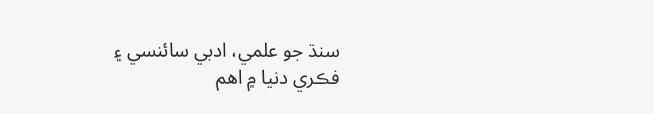سنڌ جو علمي، ادبي سائنسي ۽ فڪري دنيا ۾ اهم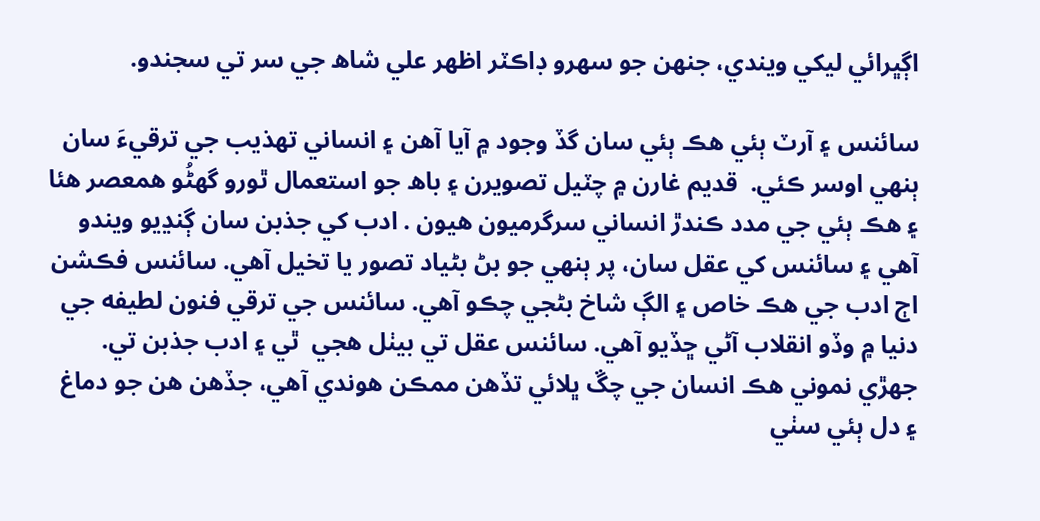اڳڀرائي ليکي ويندي، جنهن جو سهرو ڊاڪٽر اظهر علي شاھ جي سر تي سجندو.

سائنس ۽ آرٽ ٻئي هڪ ٻئي سان گڏ وجود ۾ آيا آهن ۽ انساني تهذيب جي ترقيءَ سان ٻنهي اوسر ڪئي.  قديم غارن ۾ چٽيل تصويرن ۽ باھ جو استعمال ٿورو گھڻُو همعصر هئا ۽ هڪ ٻئي جي مدد ڪندڙ انساني سرگرميون هيون . ادب کي جذبن سان ڳنڍيو ويندو آهي ۽ سائنس کي عقل سان، پر ٻنهي جو بڻ بڻياد تصور يا تخيل آهي. سائنس فڪشن اڄ ادب جي هڪ خاص ۽ الڳ شاخ بڻجي چڪو آهي. سائنس جي ترقي فنون لطيفه جي دنيا ۾ وڏو انقلاب آڻي ڇڏيو آهي. سائنس عقل تي بيٺل هجي  ٿي ۽ ادب جذبن تي. جهڙي نموني هڪ انسان جي چڱ ڀلائي تڏهن ممڪن هوندي آهي، جڏهن هن جو دماغ ۽ دل ٻئي سٺي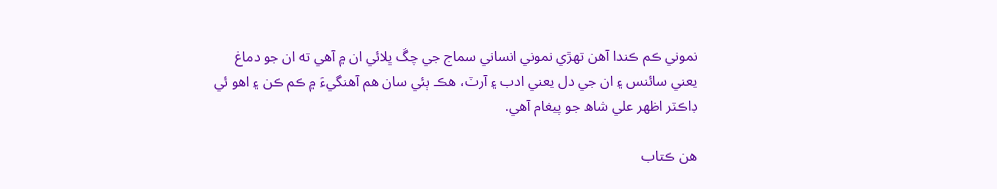نموني ڪم ڪندا آهن تهڙي نموني انساني سماج جي چڱ ڀلائي ان ۾ آهي ته ان جو دماغ يعني سائنس ۽ ان جي دل يعني ادب ۽ آرٽ، هڪ ٻئي سان هم آهنگيءَ ۾ ڪم ڪن ۽ اهو ئي ڊاڪٽر اظهر علي شاھ جو پيغام آهي.

هن ڪتاب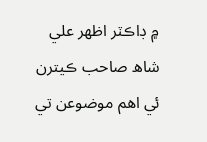۾ ڊاڪٽر اظهر علي شاھ صاحب ڪيترن ئي اهم موضوعن تي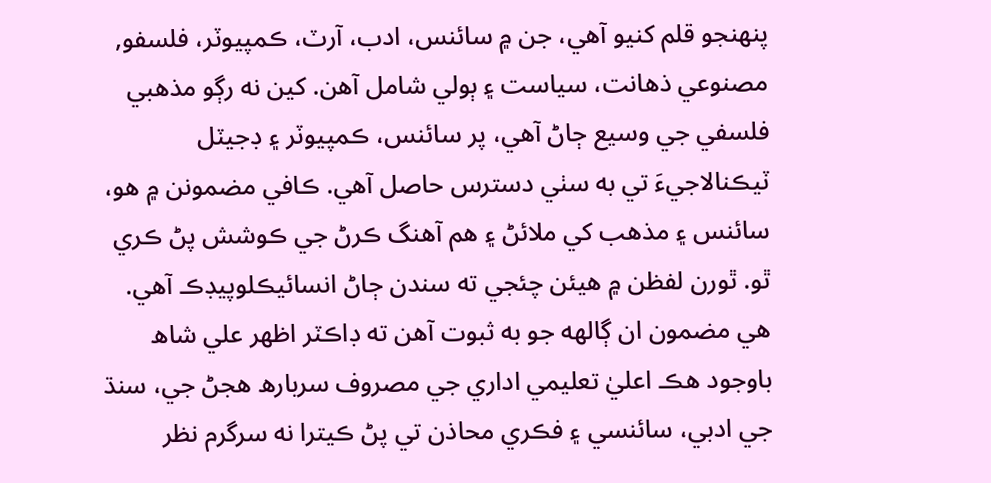پنهنجو قلم کنيو آهي، جن ۾ سائنس، ادب، آرٽ، ڪمپيوٽر، فلسفو, مصنوعي ذهانت، سياست ۽ ٻولي شامل آهن. کين نه رڳو مذهبي فلسفي جي وسيع ڄاڻ آهي، پر سائنس، ڪمپيوٽر ۽ ڊجيٽل ٽيڪنالاجيءَ تي به سٺي دسترس حاصل آهي. ڪافي مضمونن ۾ هو، سائنس ۽ مذهب کي ملائڻ ۽ هم آهنگ ڪرڻ جي ڪوشش پڻ ڪري ٿو. ٿورن لفظن ۾ هيئن چئجي ته سندن ڄاڻ انسائيڪلوپيڊڪ آهي.  هي مضمون ان ڳالهه جو به ثبوت آهن ته ڊاڪٽر اظهر علي شاھ باوجود هڪ اعليٰ تعليمي اداري جي مصروف سربارھ هجڻ جي، سنڌ جي ادبي، سائنسي ۽ فڪري محاذن تي پڻ ڪيترا نه سرگرم نظر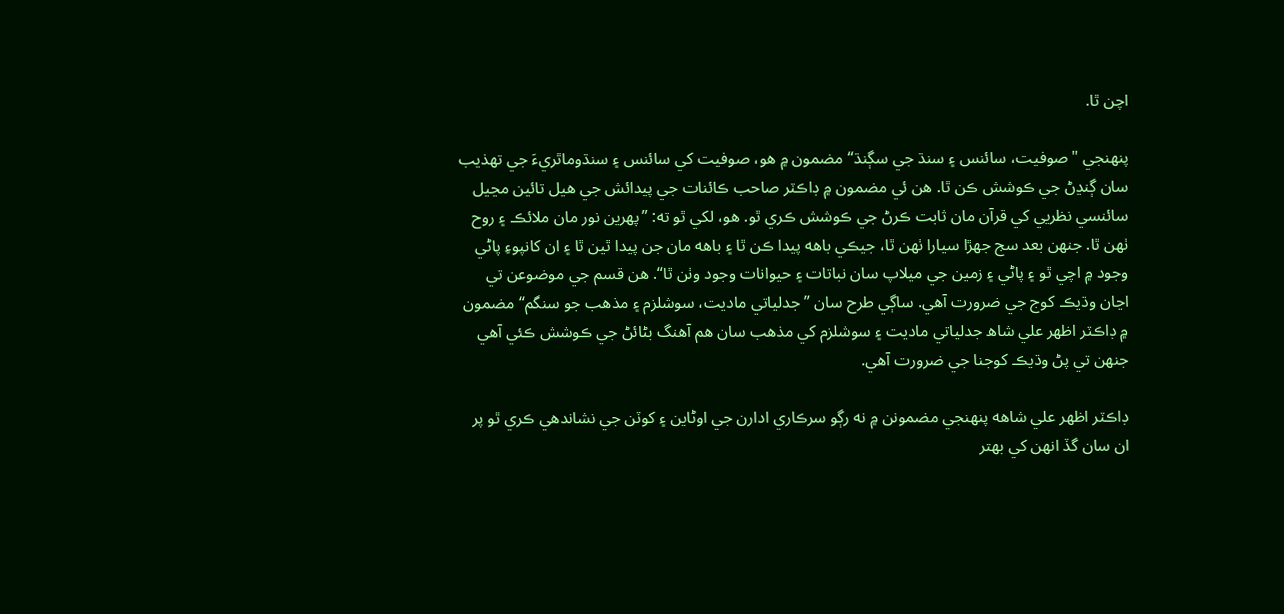اچن ٿا.

پنهنجي "صوفيت، سائنس ۽ سنڌ جي سڳنڌ“ مضمون ۾ هو، صوفيت کي سائنس ۽ سنڌوماٿريءَ جي تهذيب سان ڳنڍڻ جي ڪوشش ڪن ٿا. هن ئي مضمون ۾ ڊاڪٽر صاحب ڪائنات جي پيدائش جي هيل تائين مڃيل سائنسي نظريي کي قرآن مان ثابت ڪرڻ جي ڪوشش ڪري ٿو. هو، لکي ٿو ته: ”پهرين نور مان ملائڪ ۽ روح ٺهن ٿا. جنهن بعد سج جهڙا سيارا ٺهن ٿا، جيڪي باهه پيدا ڪن ٿا ۽ باهه مان جن پيدا ٿين ٿا ۽ ان کانپوءِ پاڻي وجود ۾ اچي ٿو ۽ پاڻي ۽ زمين جي ميلاپ سان نباتات ۽ حيوانات وجود وٺن ٿا“. ھن قسم جي موضوعن تي اڃان وڌيڪ کوج جي ضرورت آھي. ساڳي طرح سان ”جدلياتي ماديت، سوشلزم ۽ مذهب جو سنگم“ مضمون ۾ ڊاڪٽر اظهر علي شاھ جدلياتي ماديت ۽ سوشلزم کي مذهب سان هم آهنگ بڻائڻ جي ڪوشش ڪئي آهي جنھن تي پڻ وڌيڪ کوجنا جي ضرورت آھي.

ڊاڪٽر اظهر علي شاهه پنهنجي مضمونن ۾ نه رڳو سرڪاري ادارن جي اوڻاين ۽ کوٽن جي نشاندهي ڪري ٿو پر ان سان گڏ انهن کي بهتر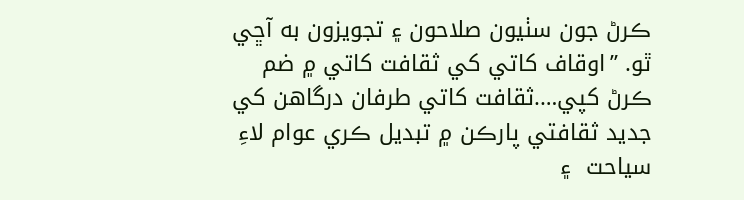ڪرڻ جون سٺيون صلاحون ۽ تجويزون به آڇي ٿو. ”اوقاف کاتي کي ثقافت کاتي ۾ ضم ڪرڻ کپي….ثقافت کاتي طرفان درگاهن کي جديد ثقافتي پارڪن ۾ تبديل ڪري عوام لاءِ سياحت  ۽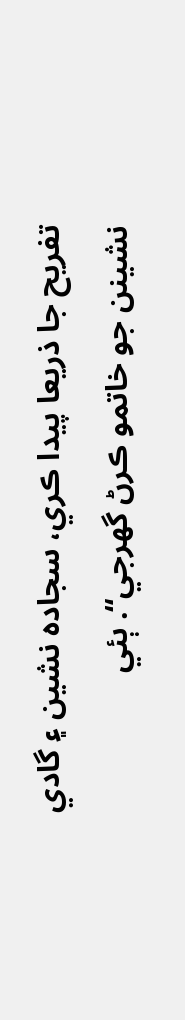تفريح جا ذريعا پيدا ڪري، سجاده نشين ۽ گادي نشينن جو خاتمو ڪرڻ گھرجي“. ٻئي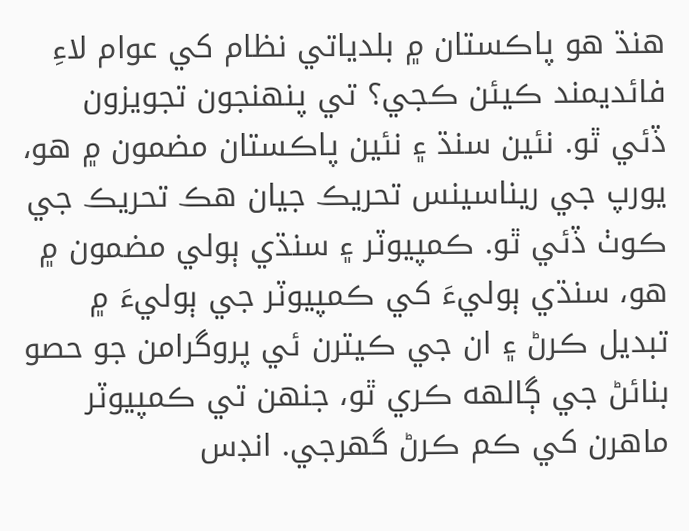هنڌ هو پاڪستان ۾ بلدياتي نظام کي عوام لاءِ فائديمند ڪيئن ڪجي؟ تي پنهنجون تجويزون ڏئي ٿو. نئين سنڌ ۽ نئين پاڪستان مضمون ۾ هو، يورپ جي ريناسينس تحريڪ جيان هڪ تحريڪ جي ڪوٺ ڏئي ٿو. ڪمپيوٽر ۽ سنڌي ٻولي مضمون ۾ هو، سنڌي ٻوليءَ کي ڪمپيوٽر جي ٻوليءَ ۾ تبديل ڪرڻ ۽ ان جي ڪيترن ئي پروگرامن جو حصو بنائڻ جي ڳالهه ڪري ٿو، جنهن تي ڪمپيوٽر ماهرن کي ڪم ڪرڻ گھرجي. انڊس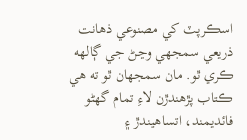اسڪرپٽ کي مصنوعي ذهانت ذريعي سمجھي وڃڻ جي ڳالهه ڪري ٿو. مان سمجهان ٿو ته هي ڪتاب پڙهندڙن لاءِ تمام گھڻو فائديمند، اتساهيندڙ ۽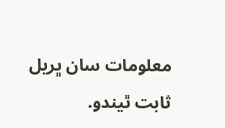معلومات سان ڀريل ثابت ٿيندو.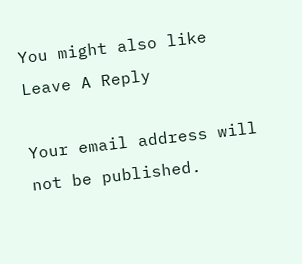You might also like
Leave A Reply

Your email address will not be published.